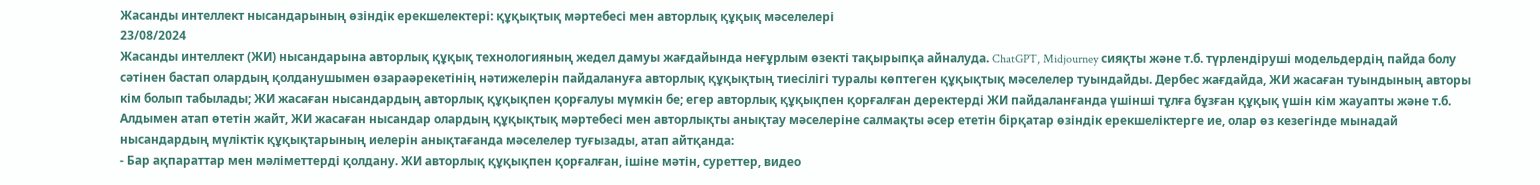Жасанды интеллект нысандарының өзіндік ерекшелектері: құқықтық мәртебесі мен авторлық құқық мәселелері
23/08/2024
Жасанды интеллект (ЖИ) нысандарына авторлық құқық технологияның жедел дамуы жағдайында неғұрлым өзекті тақырыпқа айналуда. ChatGPT, Midjourney сияқты және т.б. түрлендіруші модельдердің пайда болу сәтінен бастап олардың қолданушымен өзараәрекетінің нәтижелерін пайдалануға авторлық құқықтың тиесілігі туралы көптеген құқықтық мәселелер туындайды. Дербес жағдайда, ЖИ жасаған туындының авторы кім болып табылады; ЖИ жасаған нысандардың авторлық құқықпен қорғалуы мүмкін бе; егер авторлық құқықпен қорғалған деректерді ЖИ пайдаланғанда үшінші тұлға бұзған құқық үшін кім жауапты және т.б.
Алдымен атап өтетін жайт, ЖИ жасаған нысандар олардың құқықтық мәртебесі мен авторлықты анықтау мәселеріне салмақты әсер ететін бірқатар өзіндік ерекшеліктерге ие, олар өз кезегінде мынадай нысандардың мүліктік құқықтарының иелерін анықтағанда мәселелер туғызады, атап айтқанда:
- Бар ақпараттар мен мәліметтерді қолдану. ЖИ авторлық құқықпен қорғалған, ішіне мәтін, суреттер, видео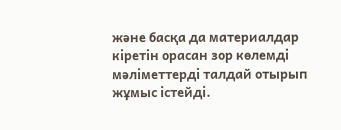және басқа да материалдар кіретін орасан зор көлемді мәліметтерді талдай отырып жұмыс істейді.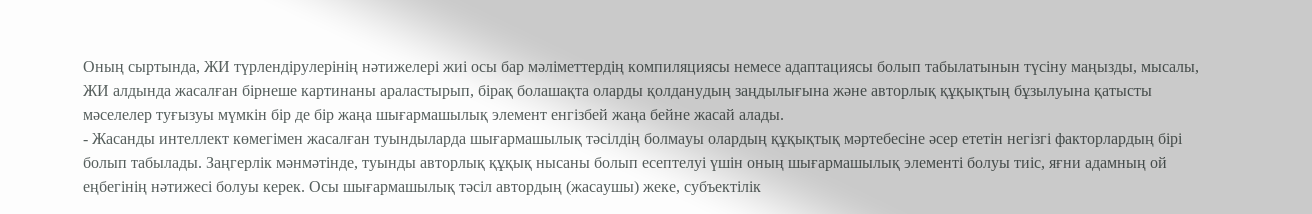Оның сыртында, ЖИ түрлендірулерінің нәтижелері жиі осы бар мәліметтердің компиляциясы немесе адаптациясы болып табылатынын түсіну маңызды, мысалы, ЖИ алдында жасалған бірнеше картинаны араластырып, бірақ болашақта оларды қолданудың заңдылығына және авторлық құқықтың бұзылуына қатысты мәселелер туғызуы мүмкін бір де бір жаңа шығармашылық элемент енгізбей жаңа бейне жасай алады.
- Жасанды интеллект көмегімен жасалған туындыларда шығармашылық тәсілдің болмауы олардың құқықтық мәртебесіне әсер ететін негізгі факторлардың бірі болып табылады. Заңгерлік мәнмәтінде, туынды авторлық құқық нысаны болып есептелуі үшін оның шығармашылық элементі болуы тиіс, яғни адамның ой еңбегінің нәтижесі болуы керек. Осы шығармашылық тәсіл автордың (жасаушы) жеке, субъектілік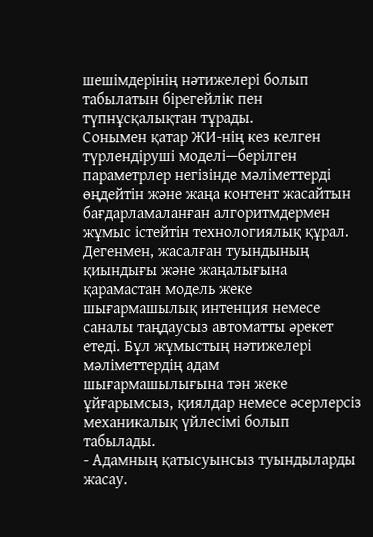шешімдерінің нәтижелері болып табылатын бірегейлік пен түпнұсқалықтан тұрады.
Сонымен қатар ЖИ-нің кез келген түрлендіруші моделі—берілген параметрлер негізінде мәліметтерді өңдейтін және жаңа контент жасайтын бағдарламаланған алгоритмдермен жұмыс істейтін технологиялық құрал. Дегенмен, жасалған туындының қиындығы және жаңалығына қарамастан модель жеке шығармашылық интенция немесе саналы таңдаусыз автоматты әрекет етеді. Бұл жұмыстың нәтижелері мәліметтердің адам шығармашылығына тән жеке ұйғарымсыз, қиялдар немесе әсерлерсіз механикалық үйлесімі болып табылады.
- Адамның қатысуынсыз туындыларды жасау.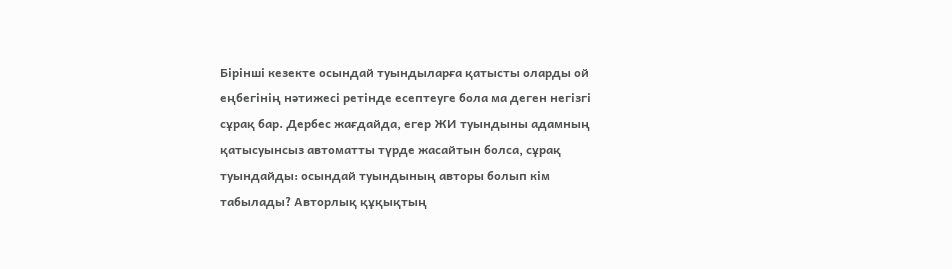Бірінші кезекте осындай туындыларға қатысты оларды ой еңбегінің нәтижесі ретінде есептеуге бола ма деген негізгі сұрақ бар. Дербес жағдайда, егер ЖИ туындыны адамның қатысуынсыз автоматты түрде жасайтын болса, сұрақ туындайды: осындай туындының авторы болып кім табылады? Авторлық құқықтың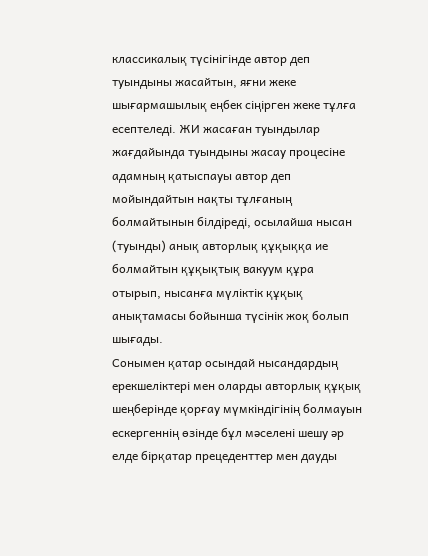классикалық түсінігінде автор деп туындыны жасайтын, яғни жеке шығармашылық еңбек сіңірген жеке тұлға есептеледі. ЖИ жасаған туындылар жағдайында туындыны жасау процесіне адамның қатыспауы автор деп мойындайтын нақты тұлғаның болмайтынын білдіреді, осылайша нысан (туынды) анық авторлық құқыққа ие болмайтын құқықтық вакуум құра отырып, нысанға мүліктік құқық анықтамасы бойынша түсінік жоқ болып шығады.
Сонымен қатар осындай нысандардың ерекшеліктері мен оларды авторлық құқық шеңберінде қорғау мүмкіндігінің болмауын ескергеннің өзінде бұл мәселені шешу әр елде бірқатар прецеденттер мен дауды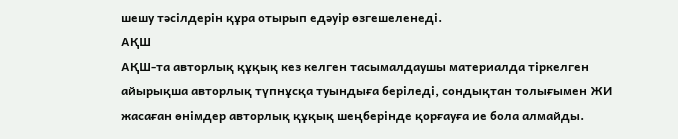шешу тәсілдерін құра отырып едәуір өзгешеленеді.
АҚШ
АҚШ-та авторлық құқық кез келген тасымалдаушы материалда тіркелген айырықша авторлық түпнұсқа туындыға беріледі, сондықтан толығымен ЖИ жасаған өнімдер авторлық құқық шеңберінде қорғауға ие бола алмайды.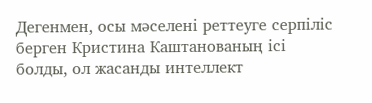Дегенмен, осы мәселені реттеуге серпіліс берген Кристина Каштанованың ісі болды, ол жасанды интеллект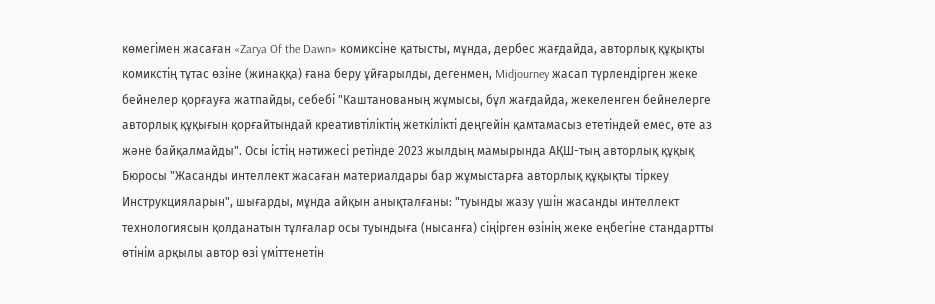көмегімен жасаған «Zarya Of the Dawn» комиксіне қатысты, мұнда, дербес жағдайда, авторлық құқықты комикстің тұтас өзіне (жинаққа) ғана беру ұйғарылды, дегенмен, Midjourney жасап түрлендірген жеке бейнелер қорғауға жатпайды, себебі "Каштанованың жұмысы, бұл жағдайда, жекеленген бейнелерге авторлық құқығын қорғайтындай креативтіліктің жеткілікті деңгейін қамтамасыз ететіндей емес, өте аз және байқалмайды". Осы істің нәтижесі ретінде 2023 жылдың мамырында АҚШ-тың авторлық құқық Бюросы "Жасанды интеллект жасаған материалдары бар жұмыстарға авторлық құқықты тіркеу Инструкцияларын", шығарды, мұнда айқын анықталғаны: "туынды жазу үшін жасанды интеллект технологиясын қолданатын тұлғалар осы туындыға (нысанға) сіңірген өзінің жеке еңбегіне стандартты өтінім арқылы автор өзі үміттенетін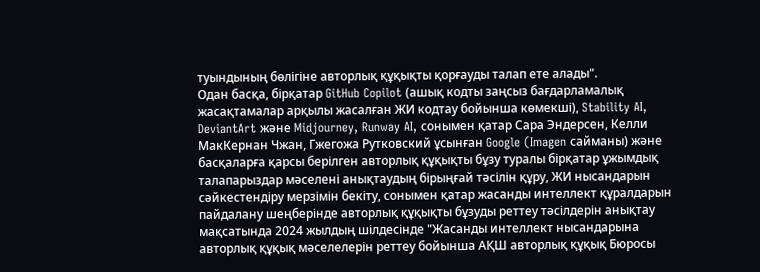туындының бөлігіне авторлық құқықты қорғауды талап ете алады".
Одан басқа, бірқатар GitHub Copilot (ашық кодты заңсыз бағдарламалық жасақтамалар арқылы жасалған ЖИ кодтау бойынша көмекші), Stability AI, DeviantArt және Midjourney, Runway AI, сонымен қатар Сара Эндерсен, Келли МакКернан Чжан, Гжегожа Рутковский ұсынған Google (Imagen сайманы) және басқаларға қарсы берілген авторлық құқықты бұзу туралы бірқатар ұжымдық талапарыздар мәселені анықтаудың бірыңғай тәсілін құру, ЖИ нысандарын сәйкестендіру мерзімін бекіту, сонымен қатар жасанды интеллект құралдарын пайдалану шеңберінде авторлық құқықты бұзуды реттеу тәсілдерін анықтау мақсатында 2024 жылдың шілдесінде "Жасанды интеллект нысандарына авторлық құқық мәселелерін реттеу бойынша АҚШ авторлық құқық Бюросы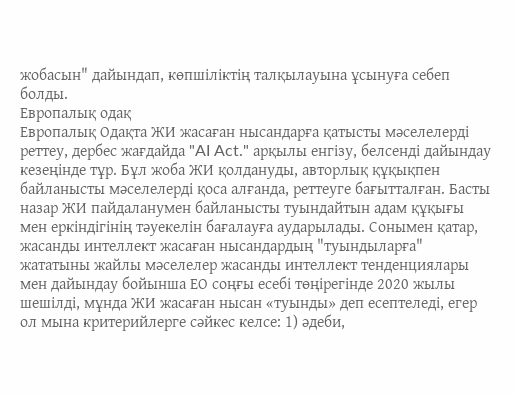жобасын" дайындап, көпшіліктің талқылауына ұсынуға себеп болды.
Европалық одақ
Европалық Одақта ЖИ жасаған нысандарға қатысты мәселелерді реттеу, дербес жағдайда "AI Act." арқылы енгізу, белсенді дайындау кезеңінде тұр. Бұл жоба ЖИ қолдануды, авторлық құқықпен байланысты мәселелерді қоса алғанда, реттеуге бағытталған. Басты назар ЖИ пайдаланумен байланысты туындайтын адам құқығы мен еркіндігінің тәуекелін бағалауға аударылады. Сонымен қатар, жасанды интеллект жасаған нысандардың "туындыларға" жататыны жайлы мәселелер жасанды интеллект тенденциялары мен дайындау бойынша ЕО соңғы есебі төңірегінде 2020 жылы шешілді, мұнда ЖИ жасаған нысан «туынды» деп есептеледі, егер ол мына критерийлерге сәйкес келсе: 1) әдеби,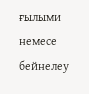ғылыми немесе бейнелеу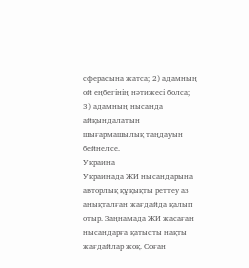сферасына жатса; 2) адамның ой еңбегінің нәтижесі болса; 3) адамның нысанда айқындалатын шығармашылық таңдауын бейнелсе.
Украина
Украинада ЖИ нысандарына авторлық құқықты реттеу аз анықталған жағдайда қалып отыр. Заңнамада ЖИ жасаған нысандарға қатысты нақты жағдайлар жоқ. Соған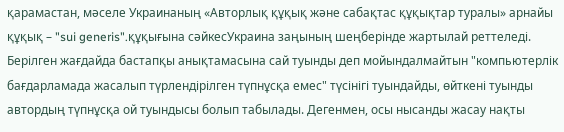қарамастан, мәселе Украинаның «Авторлық құқық және сабақтас құқықтар туралы» арнайы құқық – "sui generis".құқығына сәйкесУкраина заңының шеңберінде жартылай реттеледі. Берілген жағдайда бастапқы анықтамасына сай туынды деп мойындалмайтын "компьютерлік бағдарламада жасалып түрлендірілген түпнұсқа емес" түсінігі туындайды, өйткені туынды автордың түпнұсқа ой туындысы болып табылады. Дегенмен, осы нысанды жасау нақты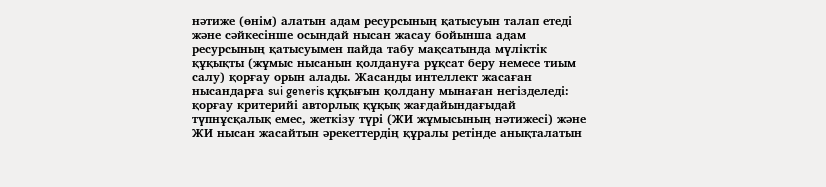нәтиже (өнім) алатын адам ресурсының қатысуын талап етеді және сәйкесінше осындай нысан жасау бойынша адам ресурсының қатысуымен пайда табу мақсатында мүліктік құқықты (жұмыс нысанын қолдануға рұқсат беру немесе тиым салу) қорғау орын алады. Жасанды интеллект жасаған нысандарға sui generis құқығын қолдану мынаған негізделеді: қорғау критерийі авторлық құқық жағдайындағыдай түпнұсқалық емес, жеткізу түрі (ЖИ жұмысының нәтижесі) және ЖИ нысан жасайтын әрекеттердің құралы ретінде анықталатын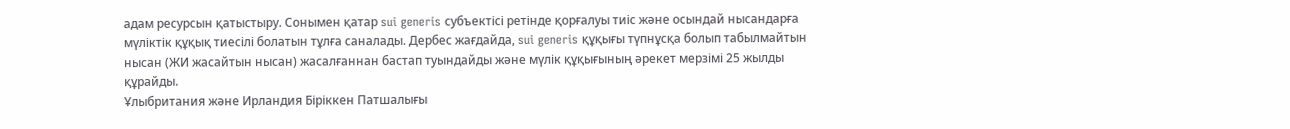адам ресурсын қатыстыру. Сонымен қатар sui generis субъектісі ретінде қорғалуы тиіс және осындай нысандарға мүліктік құқық тиесілі болатын тұлға саналады. Дербес жағдайда, sui generis құқығы түпнұсқа болып табылмайтын нысан (ЖИ жасайтын нысан) жасалғаннан бастап туындайды және мүлік құқығының әрекет мерзімі 25 жылды құрайды.
Ұлыбритания және Ирландия Біріккен Патшалығы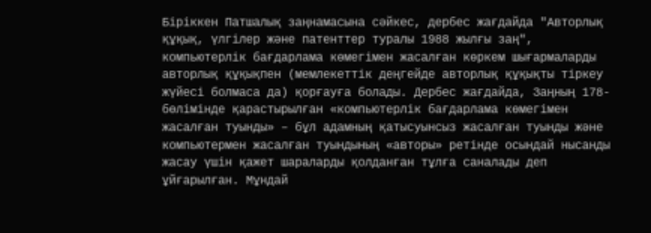Біріккен Патшалық заңнамасына сәйкес, дербес жағдайда "Авторлық құқық, үлгілер және патенттер туралы 1988 жылғы заң", компьютерлік бағдарлама көмегімен жасалған көркем шығармаларды авторлық құқықпен (мемлекеттік деңгейде авторлық құқықты тіркеу жүйесі болмаса да) қорғауға болады. Дербес жағдайда, Заңның 178-бөлімінде қарастырылған «компьютерлік бағдарлама көмегімен жасалған туынды» – бұл адамның қатысуынсыз жасалған туынды және компьютермен жасалған туындының «авторы» ретінде осындай нысанды жасау үшін қажет шараларды қолданған тұлға саналады деп ұйғарылған. Мұндай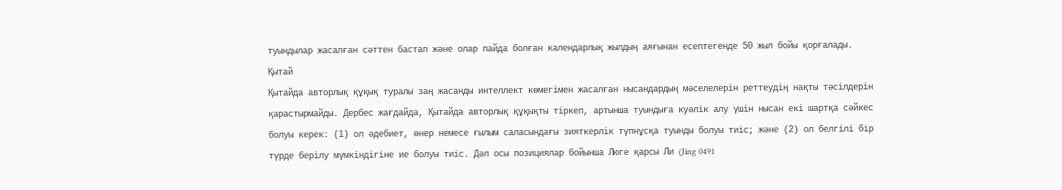туындылар жасалған сәттен бастап және олар пайда болған календарлық жылдың аяғынан есептегенде 50 жыл бойы қорғалады.
Қытай
Қытайда авторлық құқық туралы заң жасанды интеллект көмегімен жасалған нысандардың мәселелерін реттеудің нақты тәсілдерін қарастырмайды. Дербес жағдайда, Қытайда авторлық құқықты тіркеп, артынша туындыға куәлік алу үшін нысан екі шартқа сәйкес болуы керек: (1) ол әдебиет, өнер немесе ғылым саласындағы зияткерлік түпнұсқа туынды болуы тиіс; және (2) ол белгілі бір түрде берілу мүмкіндігіне ие болуы тиіс. Дәл осы позициялар бойынша Люге қарсы Ли (Jing 0491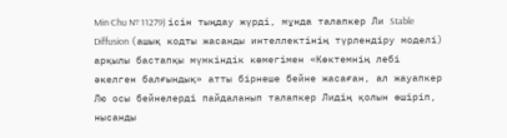Min Chu № 11279) ісін тыңдау жүрді, мұнда талапкер Ли Stable Diffusion (ашық кодты жасанды интеллектінің түрлендіру моделі) арқылы бастапқы мүмкіндік көмегімен «Көктемнің лебі әкелген балғындық» атты бірнеше бейне жасаған, ал жауапкер Лю осы бейнелерді пайдаланып талапкер Лидің қолын өшіріп, нысанды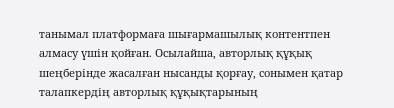танымал платформаға шығармашылық контентпен алмасу үшін қойған. Осылайша, авторлық құқық шеңберінде жасалған нысанды қорғау, сонымен қатар талапкердің авторлық құқықтарының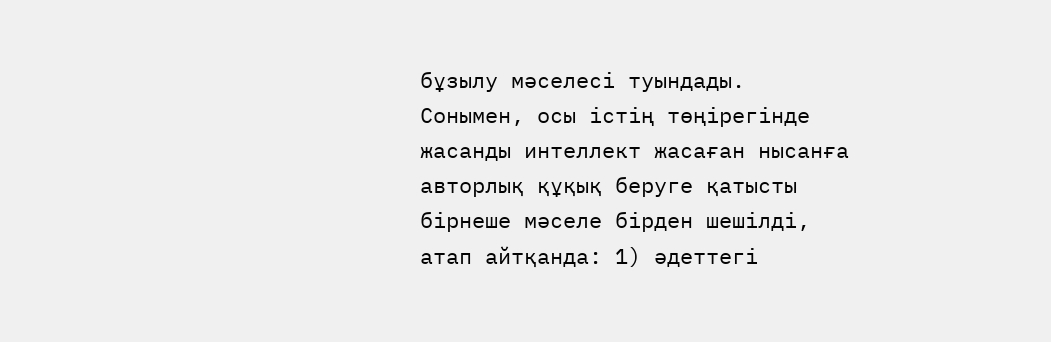бұзылу мәселесі туындады.
Сонымен, осы істің төңірегінде жасанды интеллект жасаған нысанға авторлық құқық беруге қатысты бірнеше мәселе бірден шешілді, атап айтқанда: 1) әдеттегі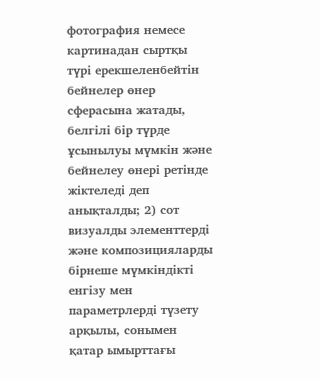фотография немесе картинадан сыртқы түрі ерекшеленбейтін бейнелер өнер сферасына жатады, белгілі бір түрде ұсынылуы мүмкін және бейнелеу өнері ретінде жіктеледі деп анықталды; 2) сот визуалды элементтерді және композицияларды бірнеше мүмкіндікті енгізу мен параметрлерді түзету арқылы, сонымен қатар ымырттағы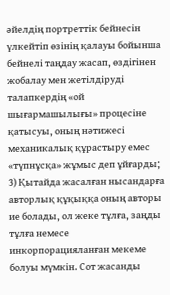әйелдің портреттік бейнесін үлкейтіп өзінің қалауы бойынша бейнелі таңдау жасап, өздігінен жобалау мен жетілдіруді талапкердің «ой шығармашылығы» процесіне қатысуы, оның нәтижесі механикалық құрастыру емес «түпнұсқа» жұмыс деп ұйғарды; 3) Қытайда жасалған нысандарға авторлық құқыққа оның авторы ие болады, ол жеке тұлға, заңды тұлға немесе инкорпорацияланған мекеме болуы мүмкін. Сот жасанды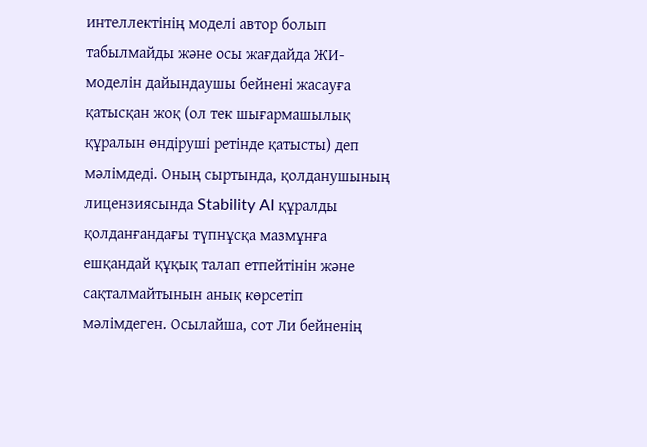интеллектінің моделі автор болып табылмайды және осы жағдайда ЖИ-моделін дайындаушы бейнені жасауға қатысқан жоқ (ол тек шығармашылық құралын өндіруші ретінде қатысты) деп мәлімдеді. Оның сыртында, қолданушының лицензиясында Stability AI құралды қолданғандағы түпнұсқа мазмұнға ешқандай құқық талап етпейтінін және сақталмайтынын анық көрсетіп мәлімдеген. Осылайша, сот Ли бейненің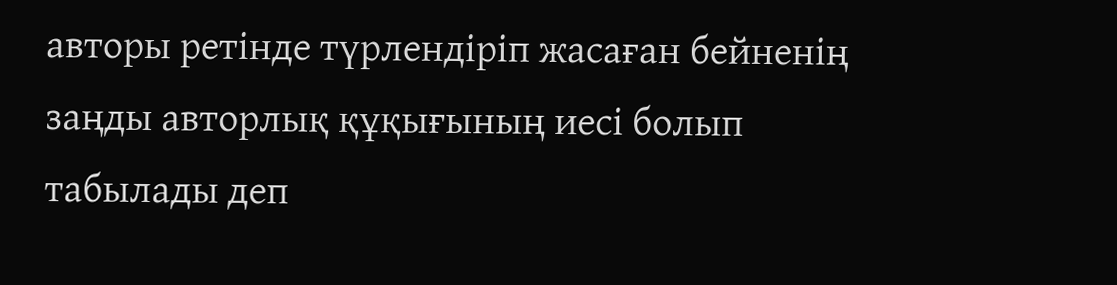авторы ретінде түрлендіріп жасаған бейненің заңды авторлық құқығының иесі болып табылады деп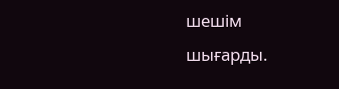шешім шығарды.